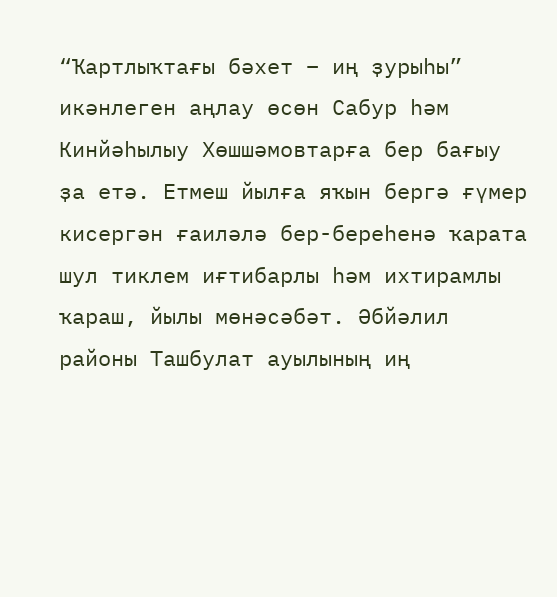“Ҡартлыҡтағы бәхет – иң ҙурыһы” икәнлеген аңлау өсөн Сабур һәм Кинйәһылыу Хөшшәмовтарға бер бағыу ҙа етә. Етмеш йылға яҡын бергә ғүмер кисергән ғаиләлә бер-береһенә ҡарата шул тиклем иғтибарлы һәм ихтирамлы ҡараш, йылы мөнәсәбәт. Әбйәлил районы Ташбулат ауылының иң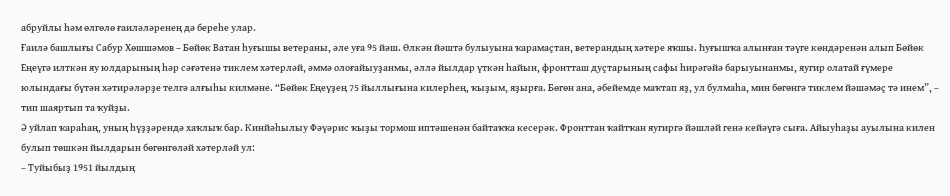абруйлы һәм өлгөлө ғаиләләренең дә береһе улар.
Ғаилә башлығы Сабур Хөшшәмов – Бөйөк Ватан һуғышы ветераны, әле уға 95 йәш. Өлкән йәштә булыуына ҡарамаҫтан, ветерандың хәтере яҡшы. Һуғышҡа алынған тәүге көндәренән алып Бөйөк Еңеүгә илткән яу юлдарының һәр сәғәтенә тиклем хәтерләй, әммә олоғайыуҙанмы, әллә йылдар үткән һайын, фронтташ дуҫтарының сафы һирәгәйә барыуынанмы, яугир олатай ғүмере юлындағы бүтән хәтирәләрҙе телгә алғыһы килмәне. “Бөйөк Еңеүҙең 75 йыллығына килерһең, ҡыҙым, яҙырға. Бөгөн ана, әбейемде маҡтап яҙ, ул булмаһа, мин бөгөнгә тиклем йәшәмәҫ тә инем”, – тип шаяртып та ҡуйҙы.
Ә уйлап ҡараһаң, уның һүҙҙәрендә хаҡлыҡ бар. Кинйәһылыу Фәүәрис ҡыҙы тормош иптәшенән байтаҡҡа кесерәк. Фронттан ҡайтҡан яугиргә йәшләй генә кейәүгә сыға. Айыуһаҙы ауылына килен булып төшкән йылдарын бөгөнгөләй хәтерләй ул:
– Туйыбыҙ 1951 йылдың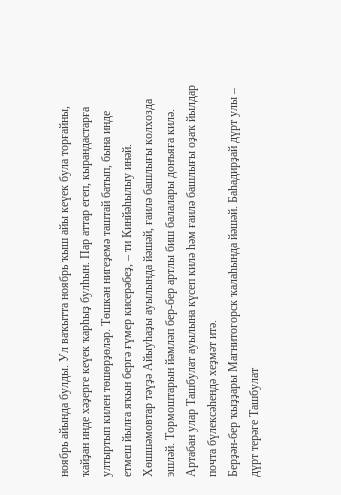ноябрь айында булды. Ул ваҡытта ноябрь ҡыш айы кеүек була торғайны, ҡайҙан инде хәҙерге кеүек ҡарһыҙ булһын. Пар аттар егеп, кырандастарға ултыртып килен төшөрҙөләр. Төшкән нигеҙемә таштай батып, бына инде етмеш йылға яҡын бергә ғүмер кисерәбеҙ, – ти Кинйәһылыу инәй.
Хөшшәмовтар тәүҙә Айыуһаҙы ауылында йәшәй, ғаилә башлығы колхозда эшләй. Тормоштарын йәмләп бер-бер артлы биш балалары донъяға килә. Артабан улар Ташбулат ауылына күсеп килә һәм ғаилә башлығы оҙаҡ йылдар почта бүлексәһендә хеҙмәт итә.
Берҙән-бер ҡыҙҙары Магнитогорск ҡалаһында йәшәй. Баһадирҙай дүрт улы – дүрт терәге Ташбулат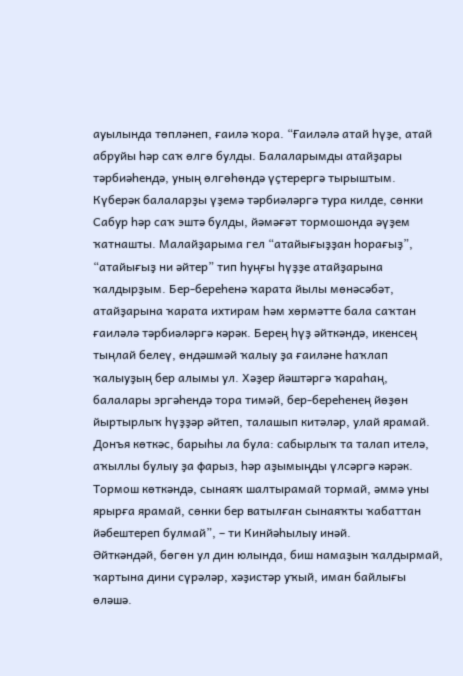ауылында төпләнеп, ғаилә ҡора. “Ғаиләлә атай һүҙе, атай абруйы һәр саҡ өлгө булды. Балаларымды атайҙары тәрбиәһендә, уның өлгөһөндә үҫтерергә тырыштым. Күберәк балаларҙы үҙемә тәрбиәләргә тура килде, сөнки Сабур һәр саҡ эштә булды, йәмәғәт тормошонда әүҙем ҡатнашты. Малайҙарыма гел “атайығыҙҙан һорағыҙ”, “атайығыҙ ни әйтер” тип һуңғы һүҙҙе атайҙарына ҡалдырҙым. Бер-береһенә ҡарата йылы мөнәсәбәт, атайҙарына ҡарата ихтирам һәм хөрмәтте бала саҡтан ғаиләлә тәрбиәләргә кәрәк. Берең һүҙ әйткәндә, икенсең тыңлай белеү, өндәшмәй ҡалыу ҙа ғаиләне һаҡлап ҡалыуҙың бер алымы ул. Хәҙер йәштәргә ҡараһаң, балалары эргәһендә тора тимәй, бер-береһенең йөҙөн йыртырлыҡ һүҙҙәр әйтеп, талашып китәләр, улай ярамай. Донъя көткәс, барыһы ла була: сабырлыҡ та талап ителә, аҡыллы булыу ҙа фарыз, һәр аҙымыңды үлсәргә кәрәк. Тормош көткәндә, сынаяҡ шалтырамай тормай, әммә уны ярырға ярамай, сөнки бер ватылған сынаяҡты ҡабаттан йәбештереп булмай”, – ти Кинйәһылыу инәй.
Әйткәндәй, бөгөн ул дин юлында, биш намаҙын ҡалдырмай, ҡартына дини сүрәләр, хәҙистәр уҡый, иман байлығы өләшә.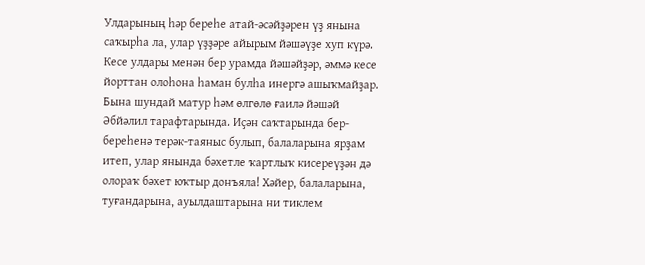Улдарының һәр береһе атай-әсәйҙәрен үҙ янына саҡырһа ла, улар үҙҙәре айырым йәшәүҙе хуп күрә. Кесе улдары менән бер урамда йәшәйҙәр, әммә кесе йорттан олоһона һаман булһа инергә ашыҡмайҙар.
Бына шундай матур һәм өлгөлө ғаилә йәшәй Әбйәлил тарафтарында. Иҫән саҡтарында бер-береһенә терәк-таяныс булып, балаларына ярҙам итеп, улар янында бәхетле ҡартлыҡ кисереүҙән дә олораҡ бәхет юҡтыр донъяла! Хәйер, балаларына, туғандарына, ауылдаштарына ни тиклем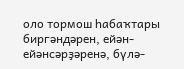оло тормош һабаҡтары биргәндәрен, ейән-ейәнсәрҙәренә, бүлә-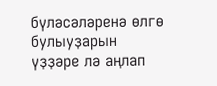бүләсәләренә өлгө булыуҙарын үҙҙәре лә аңлап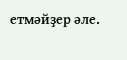етмәйҙер әле.